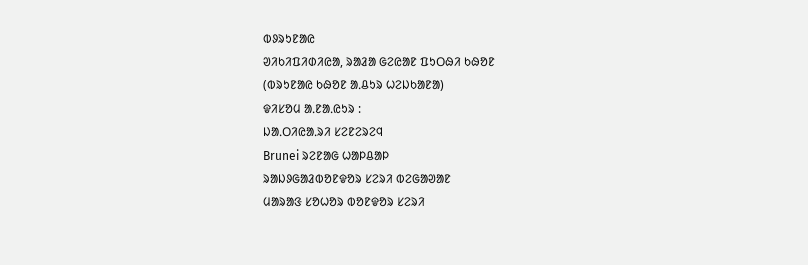ᱵᱽᱨᱩᱱᱟᱭ
ᱣᱤᱠᱤᱯᱤᱰᱤᱭᱟ, ᱨᱟᱲᱟ ᱜᱮᱭᱟᱱ ᱯᱩᱛᱷᱤ ᱠᱷᱚᱱ
(ᱵᱨᱩᱱᱟᱭ ᱠᱷᱚᱱ ᱟᱹᱪᱩᱨ ᱦᱮᱡᱠᱟᱱᱟ)
ᱫᱤᱥᱚᱢ ᱟᱹᱱᱟᱹᱭᱩᱨ :
ᱡᱟᱹᱛᱤᱭᱟᱹᱨᱤ ᱥᱮᱱᱮᱨᱮᱧ
Brunei ᱨᱮᱱᱟᱜ ᱦᱟᱞᱪᱟᱞ
ᱨᱟᱡᱽᱜᱟᱲᱵᱚᱱᱫᱚᱨ ᱥᱮᱨᱤ ᱵᱮᱜᱟᱣᱟᱱ
ᱢᱟᱨᱟᱝ ᱥᱚᱦᱚᱨ ᱵᱚᱱᱫᱚᱨ ᱥᱮᱨᱤ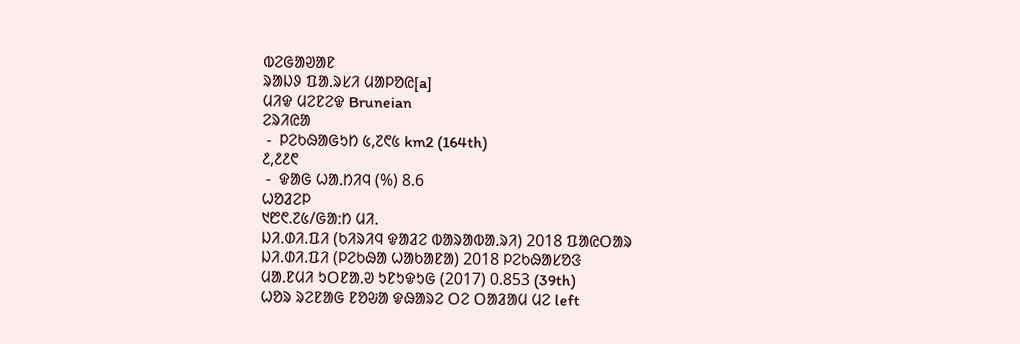ᱵᱮᱜᱟᱣᱟᱱ
ᱨᱟᱡᱽ ᱯᱟᱹᱨᱥᱤ ᱢᱟᱞᱚᱭ[a]
ᱢᱤᱫ ᱢᱮᱱᱮᱫ Bruneian
ᱮᱨᱤᱭᱟ
 -  ᱞᱮᱠᱷᱟᱜᱩᱴ ᱕,᱗᱖᱕ km2 (164th)
᱒,᱒᱒᱖
 -  ᱫᱟᱜ ᱦᱟᱹᱴᱤᱧ (%) 8.6
ᱦᱚᱲᱮᱞ
᱑᱘᱖.᱗᱕/ᱜᱟᱺᱴ ᱢᱤᱹ
ᱡᱤ.ᱰᱤ.ᱯᱤ (ᱠᱤᱨᱤᱧ ᱫᱟᱲᱮ ᱵᱟᱨᱟᱵᱟᱹᱨᱤ) 2018 ᱯᱟᱭᱛᱟᱨ
ᱡᱤ.ᱰᱤ.ᱯᱤ (ᱞᱮᱠᱷᱟ ᱦᱟᱠᱟᱱᱟ) 2018 ᱞᱮᱠᱷᱟᱥᱚᱝ
ᱢᱟᱹᱱᱢᱤ ᱩᱛᱱᱟᱹᱣ ᱩᱱᱩᱫᱩᱜ (2017) 0.853 (39th)
ᱦᱚᱨ ᱨᱮᱱᱟᱜ ᱱᱚᱶᱟ ᱫᱷᱟᱨᱮ ᱛᱮ ᱛᱟᱲᱟᱢ ᱢᱮ left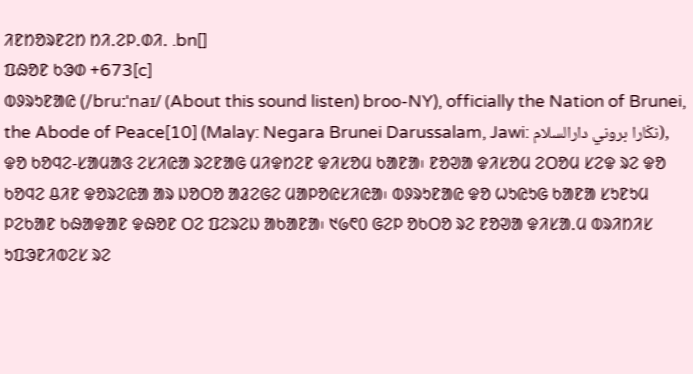ᱤᱱᱴᱚᱨᱱᱮᱴ ᱴᱤᱹᱮᱞᱹᱰᱤᱹ .bn[]
ᱯᱷᱚᱱ ᱠᱳᱰ +673[c]
ᱵᱽᱨᱩᱱᱟᱭ (/bruːˈnaɪ/ (About this sound listen) broo-NY), officially the Nation of Brunei, the Abode of Peace[10] (Malay: Negara Brunei Darussalam, Jawi: نڬارا بروني دارالسلام), ᱫᱚ ᱠᱚᱧᱮ-ᱥᱟᱢᱟᱝ ᱮᱥᱤᱭᱟ ᱨᱮᱱᱟᱜ ᱢᱤᱫᱴᱮᱱ ᱫᱤᱥᱚᱢ ᱠᱟᱱᱟ᱾ ᱱᱚᱣᱟ ᱫᱤᱥᱚᱢ ᱮᱛᱚᱢ ᱥᱮᱫ ᱨᱮ ᱫᱚ ᱠᱚᱧᱮ ᱪᱤᱱ ᱫᱚᱨᱮᱭᱟ ᱟᱨ ᱡᱚᱛᱚ ᱟᱲᱮᱜᱮ ᱢᱟᱞᱚᱭᱥᱤᱭᱟ᱾ ᱵᱽᱨᱩᱱᱟᱭ ᱫᱚ ᱦᱩᱭᱩᱜ ᱠᱟᱱᱟ ᱥᱩᱱᱩᱢ ᱞᱮᱠᱟᱱ ᱠᱷᱟᱫᱟᱱ ᱫᱷᱚᱱ ᱛᱮ ᱯᱮᱨᱮᱡ ᱟᱠᱟᱱᱟ᱾ ᱑᱙᱖᱐ ᱜᱮᱞ ᱚᱠᱛᱚ ᱨᱮ ᱱᱚᱣᱟ ᱫᱤᱥᱟᱹᱢ ᱵᱨᱤᱴᱤᱥ ᱩᱯᱳᱱᱤᱵᱮᱥ ᱨᱮ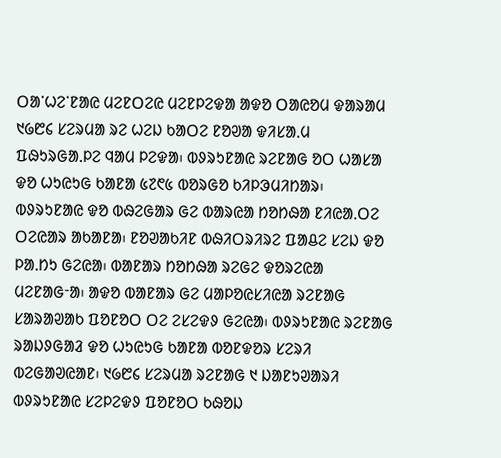ᱛᱟᱸᱦᱮᱸᱱᱟᱭ ᱢᱮᱱᱛᱮᱭ ᱢᱮᱱᱞᱮᱫᱟ ᱟᱫᱚ ᱛᱟᱭᱚᱢ ᱫᱟᱨᱟᱢ ᱑᱙᱘᱔ ᱥᱮᱨᱢᱟ ᱨᱮ ᱦᱮᱡ ᱠᱟᱛᱮ ᱱᱚᱣᱟ ᱫᱤᱥᱟᱹᱢ ᱯᱷᱩᱨᱜᱟᱹᱞᱮ ᱧᱟᱢ ᱞᱮᱫᱟ᱾ ᱵᱽᱨᱩᱱᱟᱭ ᱨᱮᱱᱟᱜ ᱚᱛ ᱦᱟᱥᱟ ᱫᱚ ᱦᱩᱭᱩᱜ ᱠᱟᱱᱟ ᱕᱗᱖᱕ ᱵᱚᱨᱜᱚ ᱠᱤᱞᱳᱢᱤᱴᱟᱨ᱾
ᱵᱽᱨᱩᱱᱟᱭ ᱫᱚ ᱵᱷᱮᱜᱟᱨ ᱜᱮ ᱵᱟᱨᱭᱟ ᱴᱚᱴᱷᱟ ᱱᱤᱭᱟᱹᱛᱮ ᱛᱮᱭᱟᱨ ᱟᱠᱟᱱᱟ᱾ ᱱᱚᱣᱟᱠᱤᱱ ᱵᱷᱤᱛᱨᱤᱨᱮ ᱯᱟᱪᱮ ᱥᱮᱡ ᱫᱚ ᱞᱟᱹᱴᱩ ᱜᱮᱭᱟ᱾ ᱵᱟᱱᱟᱨ ᱴᱚᱴᱷᱟ ᱨᱮᱜᱮ ᱫᱚᱨᱮᱭᱟ ᱢᱮᱱᱟᱜᱼᱟ᱾ ᱟᱫᱚ ᱵᱟᱱᱟᱨ ᱜᱮ ᱢᱟᱞᱚᱭᱥᱤᱭᱟ ᱨᱮᱱᱟᱜ ᱥᱟᱨᱟᱣᱟᱠ ᱯᱚᱱᱚᱛ ᱛᱮ ᱮᱥᱮᱫᱽ ᱜᱮᱭᱟ᱾ ᱵᱽᱨᱩᱱᱟᱭ ᱨᱮᱱᱟᱜ ᱨᱟᱡᱽᱜᱟᱲ ᱫᱚ ᱦᱩᱭᱩᱜ ᱠᱟᱱᱟ ᱵᱚᱱᱫᱚᱨ ᱥᱮᱨᱤ ᱵᱮᱜᱟᱣᱭᱟᱱ᱾ ᱑᱙᱘᱔ ᱥᱮᱨᱢᱟ ᱨᱮᱱᱟᱜ ᱑ ᱡᱟᱱᱩᱣᱟᱨᱤ ᱵᱽᱨᱩᱱᱟᱭ ᱥᱮᱞᱮᱫᱽ ᱯᱚᱱᱚᱛ ᱠᱷᱚᱡ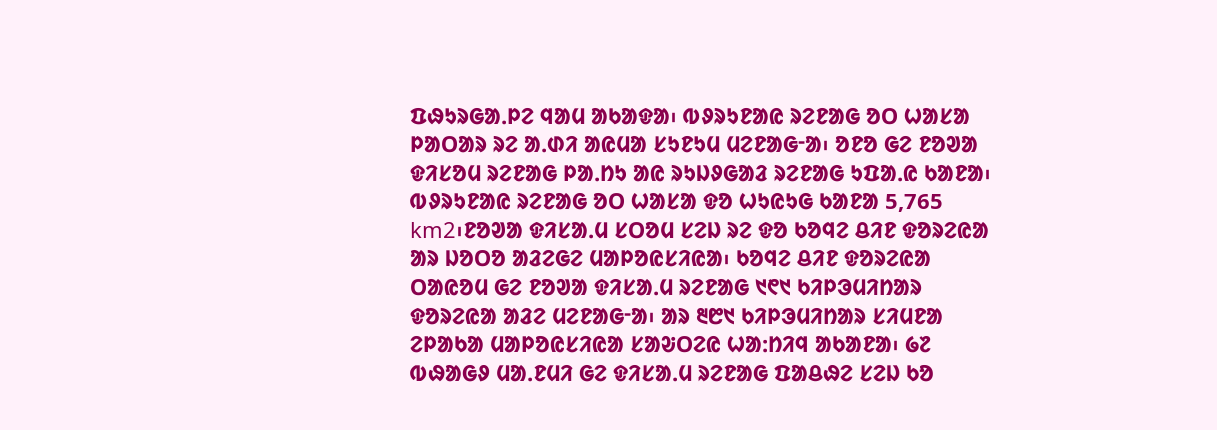ᱯᱷᱩᱨᱜᱟᱹᱞᱮ ᱧᱟᱢ ᱟᱠᱟᱫᱟ᱾ ᱵᱽᱨᱩᱱᱟᱭ ᱨᱮᱱᱟᱜ ᱚᱛ ᱦᱟᱥᱟ ᱞᱟᱛᱟᱨ ᱨᱮ ᱟᱹᱰᱤ ᱟᱭᱢᱟ ᱥᱩᱱᱩᱢ ᱢᱮᱱᱟᱜᱼᱟ᱾ ᱚᱱᱚ ᱜᱮ ᱱᱚᱣᱟ ᱫᱤᱥᱚᱢ ᱨᱮᱱᱟᱜ ᱞᱟᱹᱴᱩ ᱟᱭ ᱨᱩᱡᱽᱜᱟᱲ ᱨᱮᱱᱟᱜ ᱩᱯᱟᱹᱭ ᱠᱟᱱᱟ᱾
ᱵᱽᱨᱩᱱᱟᱭ ᱨᱮᱱᱟᱜ ᱚᱛ ᱦᱟᱥᱟ ᱫᱚ ᱦᱩᱭᱩᱜ ᱠᱟᱱᱟ 5,765 km2᱾ᱱᱚᱣᱟ ᱫᱤᱥᱟᱹᱢ ᱥᱛᱚᱢ ᱥᱮᱡ ᱨᱮ ᱫᱚ ᱠᱚᱧᱮ ᱪᱤᱱ ᱫᱚᱨᱮᱭᱟ ᱟᱨ ᱡᱚᱛᱚ ᱟᱲᱮᱜᱮ ᱢᱟᱞᱚᱭᱥᱤᱭᱟ᱾ ᱠᱚᱧᱮ ᱪᱤᱱ ᱫᱚᱨᱮᱭᱟ ᱛᱟᱭᱚᱢ ᱜᱮ ᱱᱚᱣᱟ ᱫᱤᱥᱟᱹᱢ ᱨᱮᱱᱟᱜ ᱑᱖᱑ ᱠᱤᱞᱳᱢᱤᱴᱟᱨ ᱫᱚᱨᱮᱭᱟ ᱟᱲᱮ ᱢᱮᱱᱟᱜᱼᱟ᱾ ᱟᱨ ᱓᱘᱑ ᱠᱤᱞᱳᱢᱤᱴᱟᱨ ᱥᱤᱢᱱᱟ ᱮᱞᱟᱠᱟ ᱢᱟᱞᱚᱭᱥᱤᱭᱟ ᱥᱟᱶᱛᱮᱭ ᱦᱟᱺᱴᱤᱧ ᱟᱠᱟᱱᱟ᱾ ᱙᱗ ᱵᱷᱟᱜᱽ ᱢᱟᱹᱱᱢᱤ ᱜᱮ ᱫᱤᱥᱟᱹᱢ ᱨᱮᱱᱟᱜ ᱯᱟᱪᱷᱮ ᱥᱮᱡ ᱠᱚ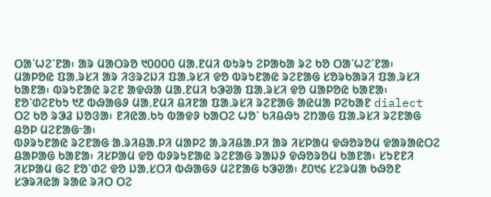ᱛᱟᱸᱦᱮᱸᱱᱟ᱾ ᱟᱨ ᱢᱟᱛᱨᱚ ᱑᱐᱐᱐᱐ ᱢᱟᱹᱱᱢᱤ ᱵᱩᱨᱩ ᱮᱞᱟᱠᱟ ᱨᱮ ᱠᱚ ᱛᱟᱸᱦᱮᱸᱱᱟ᱾
ᱢᱟᱞᱚᱭ ᱯᱟᱹᱨᱥᱤ ᱟᱨ ᱤᱝᱨᱮᱡᱤ ᱯᱟᱹᱨᱥᱤ ᱫᱚ ᱵᱨᱩᱱᱟᱭ ᱨᱮᱱᱟᱜ ᱥᱚᱨᱠᱟᱨᱤ ᱯᱟᱹᱨᱥᱤ ᱠᱟᱱᱟ᱾ ᱵᱨᱩᱱᱟᱭ ᱨᱮᱱ ᱟᱫᱷᱟ ᱢᱟᱹᱱᱢᱤ ᱠᱳᱣᱟ ᱯᱟᱹᱨᱥᱤ ᱫᱚ ᱢᱟᱞᱚᱭ ᱠᱟᱱᱟ᱾ ᱱᱚᱸᱰᱮᱱᱠᱩ ᱑᱒ ᱵᱷᱟᱜᱽ ᱢᱟᱹᱱᱢᱤ ᱪᱤᱱᱟ ᱯᱟᱹᱨᱥᱤ ᱨᱮᱱᱟᱜ ᱟᱭᱢᱟ ᱞᱮᱠᱟᱱ dialect ᱛᱮ ᱠᱚ ᱨᱳᱲ ᱡᱚᱝᱟ᱾ ᱱᱤᱭᱟᱹᱠᱩ ᱵᱟᱫᱽ ᱠᱟᱛᱮ ᱦᱚᱸ ᱠᱤᱪᱷᱩ ᱮᱴᱟᱜ ᱯᱟᱹᱨᱥᱤ ᱨᱮᱱᱟᱜ ᱪᱚᱞ ᱢᱮᱱᱟᱜᱼᱟ᱾
ᱵᱽᱨᱩᱱᱟᱭ ᱨᱮᱱᱟᱜ ᱟᱹᱨᱤᱪᱟᱹᱞᱤ ᱢᱟᱞᱮ ᱟᱹᱨᱤᱪᱟᱹᱞᱤ ᱟᱨ ᱤᱥᱞᱟᱢ ᱫᱷᱚᱨᱚᱢ ᱫᱟᱨᱟᱭᱛᱮ ᱪᱟᱞᱟᱜ ᱠᱟᱱᱟ᱾ ᱤᱥᱞᱟᱢ ᱫᱚ ᱵᱽᱨᱩᱱᱟᱭ ᱨᱮᱱᱟᱜ ᱨᱟᱡᱽ ᱫᱷᱚᱨᱚᱢ ᱠᱟᱱᱟ᱾ ᱥᱩᱱᱱᱤ ᱤᱥᱞᱟᱢ ᱜᱮ ᱱᱚᱸᱰᱮ ᱫᱚ ᱡᱟᱹᱥᱛᱤ ᱵᱷᱟᱜᱽ ᱢᱮᱱᱟᱜ ᱠᱳᱣᱟ᱾ ᱒᱐᱑᱔ ᱥᱮᱨᱢᱟ ᱠᱷᱚᱱ ᱥᱳᱨᱤᱭᱟ ᱨᱟᱭ ᱨᱤᱛ ᱛᱮ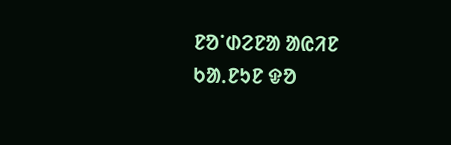ᱱᱚᱸᱰᱮᱱᱟ ᱟᱭᱤᱱ ᱠᱟᱹᱱᱩᱱ ᱫᱚ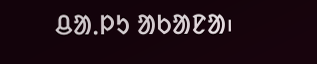ᱪᱟᱹᱞᱩ ᱟᱠᱟᱱᱟ᱾